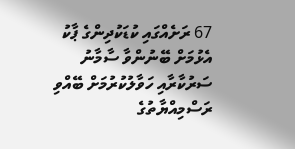67 ރަށެއްގައި ކުޑަކުދިންގެ ޕާކު އެޅުމަށް ބޭނުންވާ ސާމާނު ސަރުކާރާއި ހަވާލުކުރުމަށް ބޭއްވި ރަސްމިއްޔާތުގެ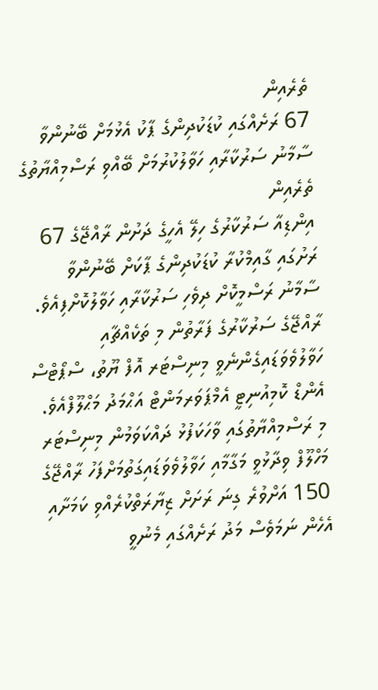ތެރެއިން
67 ރަށެއްގައި ކުޑަކުދިންގެ ޕާކު އެޅުމަށް ބޭނުންވާ ސާމާނު ސަރުކާރާއި ހަވާލުކުރުމަށް ބޭއްވި ރަސްމިއްޔާތުގެ ތެރެއިން
އިންޑިއާ ސަރުކާރުގެ ހިލޭ އެހީގެ ދަށުން ރާއްޖޭގެ 67 ރަށުގައި ގާއިމްކުރާ ކުޑަކުދިންގެ ޕާކަށް ބޭނުންވާ ސާމާނު ރަސްމީކޮށް ދިވެހި ސަރުކާރާއި ހަވާލުކޮށްފިއެވެ.
ރާއްޖޭގެ ސަރުކާރުގެ ފަރާތުން މި ތަކެއްޗާއި ހަވާލުވެވަޑައިގެންނެވީ މިނިސްޓަރ އޮފް ޔޫތު، ސްޕޯޓްސް އެންޑް ކޮމިއުނިޓީ އެމްޕަވަރމަންޓް އަޙްމަދު މަޙްލޫފްއެވެ. މި ރަސްމިއްޔާތުގައި ވާހަކަފުޅު ދައްކަވަމުން މިނިސްޓަރ މަހްލޫފް ވިދާޅުވީ މަގާމާއި ހަވާލުވެވަޑައިގަތުމަށްފަހު ރާއްޖޭގެ 150 އަށްވުރެ ގިނަ ރަށަށް ޒިޔާރަތްކުރެއްވި ކަމަށާއި އެހެން ނަމަވެސް މަދު ރަށެއްގައި މެނުވީ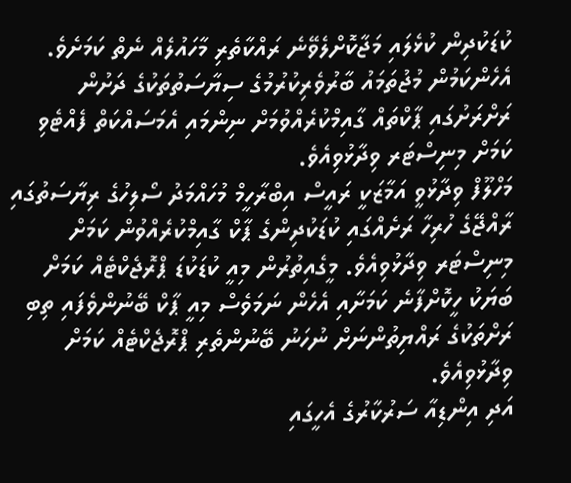ކުޑަކުދިން ކުޅެލައި މަޖާކޮށްލެވޭނެ ރައްކާތެރި މާހައުލެއް ނެތް ކަމަށެވެ. އެހެންކަމުން މުޖުތަމައު ބާރުވެރިކުރުމުގެ ސިޔާސަތުތަކުގެ ދަށުން ރަށްރަށުގައި ޕާކްތައް ގާއިމްކުރެއްވުމަށް ނިންމައި އެމަސައްކަތް ފެއްޓެވި ކަމަށް މިނިސްޓަރ ވިދާޅުވިއެވެ.
މަހްލޫފް ވިދާޅުވީ އަމާޒަކީ ރައީސް އިބްރާހީމް މުހައްމަދު ސޯލިހުގެ ރިޔާސަތުގައި ރާއްޖޭގެ ހުރިހާ ރަށެއްގައި ކުޑަކުދިންގެ ޕާކް ގާއިމްކުރެއްވުން ކަމަށް މިނިސްޓަރ ވިދާޅުވިއެވެ. މީގެއިތުރުން މިއީ ކުޑަކުޑަ ޕްރޮޖެކްޓެއް ކަމަށް ބަޔަކު ހީކޮށްފާނެ ކަމަށާއި އެހެން ނަމަވެސް މިއީ ޕާކް ބޭނުންވެފައި ތިބި ރަށްތަކުގެ ރައްޔިތުންނަށް ނުހަނު ބޭނުންތެރި ޕްރޮޖެކްޓެއް ކަމަށް ވިދާޅުވިއެވެ.
އަދި އިންޑިއާ ސަރުކާރުގެ އެހީގައި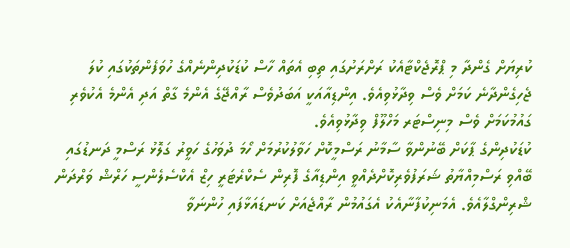ކުރިޔަށް ގެންދާ މި ޕްރޮޖެކްޓާއެކު ރަށްރަށުގައި ތިބި އެތައް ހާސް ކުޑަކުދިންނެއްގެ ހުވަފެންތަކުގައި ކުލަ ޖެހިގެންދާނެ ކަމަށް ވެސް ވިދާޅުވިއެވެ. އިންޑިއާއަކީ އަބަދުވެސް ރާއްޖޭގެ އެންމެ ގާތް އަދި އެންމެ އެކުވެރި ގައުމުކަމަށް ވެސް މިނިސްޓަރ މަހްލޫފް ވިދާޅުވިއެވެ.
ކުޑަކުދިންގެ ޕާކަށް ބޭނުންވާ ސާމާނު ރަސްމީކޮށް ހަވާލުކުރުމަށް ހޯމަ ދުވަހުގެ ހަވީރު ގަލޮޅު ރަސްމީ ދަނޑުގައި ބޭއްވި ރަސްމިއްޔާތު ޝަރަފުވެރިކޮށްދެއްވީ އިންޑިއާގެ ފޮރިން ސެކްރެޓަރީ ހިޒް އެކްސެލެންސީ ހަރްޝް ވަރްދަން ޝްރިންގްލާއެވެ. އެމަނިކުފާނާއެކު އެގައުމުން ރާއްޖެއަށް ކަނޑައަޅާފައި ހުންނަވާ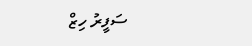ސަފީރު ހިޒް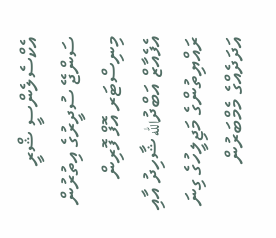އެކްސެލެންސީ ޝްރީ ސަންޖޭ ސުދީރުގެ އިތުރުން މިނިސްޓަރ އޮފް ފޮރިން އެފެއާޒް އަބްދުالله ޝާހިދު އާއި ރައްޔިތުންގެ މަޖިލީހުގެ ގިނަ އަދަދެއްގެ މެމްބަރުން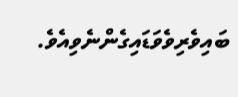ބައިވެރިވެވަޑައިގެންނެވިއެވެ.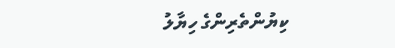ކިޔުންތެރިންގެ ހިޔާލު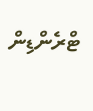ޓްރެންޑިން